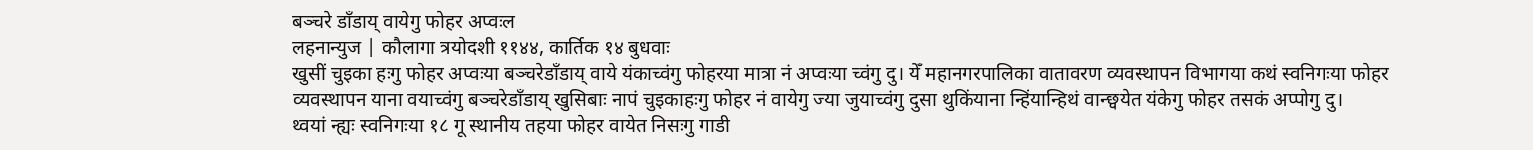बञ्चरे डाँडाय् वायेगु फोहर अप्वःल
लहनान्युज | कौलागा त्रयोदशी ११४४, कार्तिक १४ बुधवाः
खुसीं चुइका हःगु फोहर अप्वःया बञ्चरेडाँडाय् वाये यंकाच्वंगु फोहरया मात्रा नं अप्वःया च्वंगु दु। येँ महानगरपालिका वातावरण व्यवस्थापन विभागया कथं स्वनिगःया फोहर व्यवस्थापन याना वयाच्वंगु बञ्चरेडाँडाय् खुसिबाः नापं चुइकाहःगु फोहर नं वायेगु ज्या जुयाच्वंगु दुसा थुकिंयाना न्हिंयान्हिथं वान्छ्वयेत यंकेगु फोहर तसकं अप्पोगु दु।
थ्वयां न्ह्यः स्वनिगःया १८ गू स्थानीय तहया फोहर वायेत निसःगु गाडी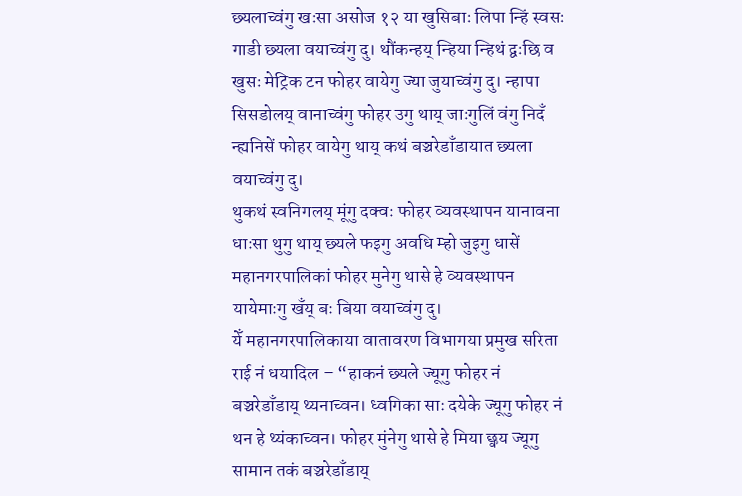छ्यलाच्वंगु खःसा असोज १२ या खुसिबाः लिपा न्हिं स्वसः गाडी छ्यला वयाच्वंगु दु। थौंकन्हय् न्हिया न्हिथं द्वःछि व खुसः मेट्रिक टन फोहर वायेगु ज्या जुयाच्वंगु दु। न्हापा सिसडोलय् वानाच्वंगु फोहर उगु थाय् जाःगुलिं वंगु निदँ न्ह्यनिसें फोहर वायेगु थाय् कथं बञ्चरेडाँडायात छ्यला वयाच्वंगु दु।
थुकथं स्वनिगलय् मूंगु दक्वः फोहर व्यवस्थापन यानावना धाःसा थुगु थाय् छ्यले फइगु अवधि म्हो जुइगु धासें महानगरपालिकां फोहर मुनेगु थासे हे व्यवस्थापन यायेमाःगु खँय् बः बिया वयाच्वंगु दु।
येँ महानगरपालिकाया वातावरण विभागया प्रमुख सरिता राई नं धयादिल – “हाकनं छ्यले ज्यूगु फोहर नं बञ्चरेडाँडाय् थ्यनाच्वन। ध्वगिका साः दयेके ज्यूगु फोहर नं थन हे थ्यंकाच्वन। फोहर मुंनेगु थासे हे मिया छ्वय ज्यूगु सामान तकं बञ्चरेडाँडाय्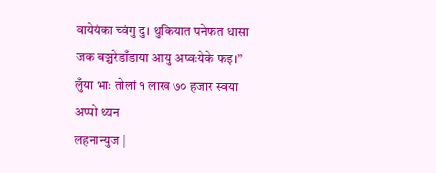वायेयंका च्वंगु दु। थुकियात पनेफत धासा जक बञ्चरेडाँडाया आयु अप्वःयेके फइ।”
लुँया भाः तोलां १ लाख ७० हजार स्वया अप्पो थ्यन
लहनान्युज |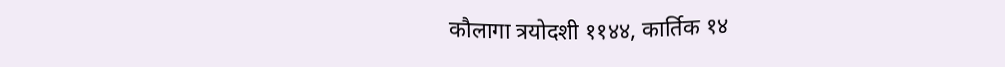कौलागा त्रयोदशी ११४४, कार्तिक १४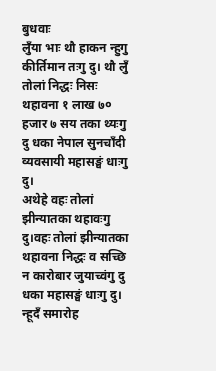बुधवाः
लुँया भाः थौ हाकन न्हुगु कीर्तिमान तःगु दु। थौ लुँ तोलां निद्धः निसः थहावना १ लाख ७० हजार ७ सय तका थ्यःगु दु धका नेपाल सुनचाँदी व्यवसायी महासङ्घं धाःगु दु।
अथेहे वहः तोलां झीन्यातका थहावःगु दु।वहः तोलां झीन्यातका थहावना निद्धः व सच्छि न कारोबार जुयाच्वंगु दु धका महासङ्घं धाःगु दु।
न्हूदँ समारोह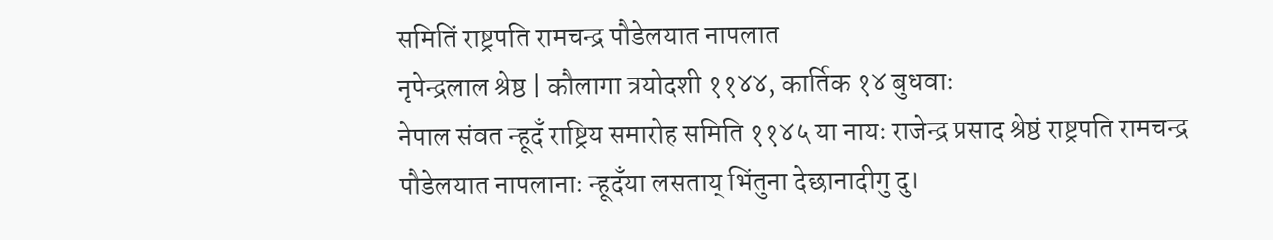समितिं राष्ट्रपति रामचन्द्र पौडेलयात नापलात
नृपेन्द्रलाल श्रेष्ठ | कौलागा त्रयोदशी ११४४, कार्तिक १४ बुधवाः
नेपाल संवत न्हूदँ राष्ट्रिय समारोह समिति ११४५ या नायः राजेन्द्र प्रसाद श्रेष्ठं राष्ट्रपति रामचन्द्र पौडेलयात नापलानाः न्हूदँया लसताय् भिंतुना देछानादीगु दु।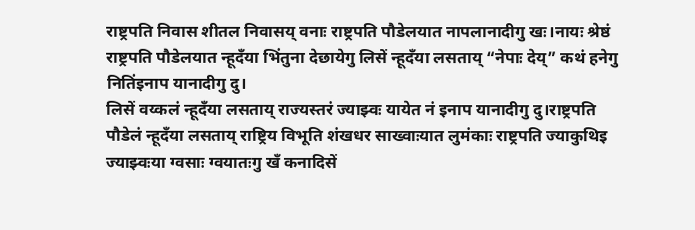राष्ट्रपति निवास शीतल निवासय् वनाः राष्ट्रपति पौडेलयात नापलानादीगु खः।नायः श्रेष्ठं राष्ट्रपति पौडेलयात न्हूदँया भिंतुना देछायेगु लिसें न्हूदँया लसताय् “नेपाः देय्” कथं हनेगु नितिंइनाप यानादीगु दु।
लिसें वय्कलं न्हूदँया लसताय् राज्यस्तरं ज्याझ्वः यायेत नं इनाप यानादीगु दु।राष्ट्रपति पौडेलं न्हूदँया लसताय् राष्ट्रिय विभूति शंखधर साख्वाःयात लुमंकाः राष्ट्रपति ज्याकुथिइ ज्याझ्वःया ग्वसाः ग्वयातःगु खँ कनादिसें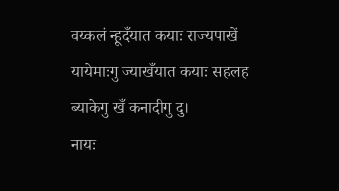वय्कलं न्हूदँयात कयाः राज्यपाखें यायेमाःगु ज्याखँयात कयाः सहलह ब्याकेगु खँ कनादीगु दु।
नायः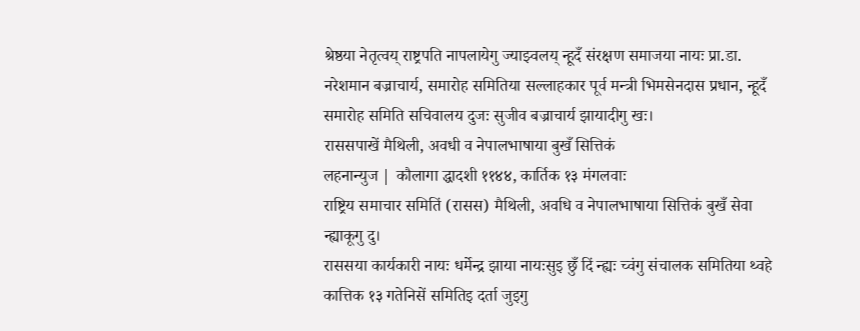श्रेष्ठया नेतृत्वय् राष्ट्रपति नापलायेगु ज्याझ्वलय् न्हूदँ संरक्षण समाजया नायः प्रा.डा. नरेशमान बज्राचार्य, समारोह समितिया सल्लाहकार पूर्व मन्त्री भिमसेनदास प्रधान, न्हूदँ समारोह समिति सचिवालय दुजः सुजीव बज्राचार्य झायादीगु खः।
राससपाखें मैथिली, अवधी व नेपालभाषाया बुखँ सित्तिकं
लहनान्युज | कौलागा द्धादशी ११४४, कार्तिक १३ मंगलवाः
राष्ट्रिय समाचार समितिं (रासस) मैथिली, अवधि व नेपालभाषाया सित्तिकं बुखँ सेवा न्ह्याकूगु दु।
राससया कार्यकारी नायः धर्मेन्द्र झाया नायःसुइ छुँ दिं न्ह्यः च्वंगु संचालक समितिया थ्वहे कात्तिक १३ गतेनिसें समितिइ दर्ता जुइगु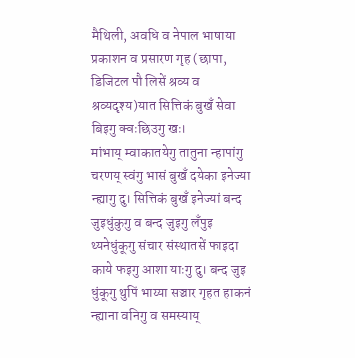मैथिली, अवधि व नेपाल भाषाया प्रकाशन व प्रसारण गृह (छापा, डिजिटल पौ लिसें श्रव्य व श्रव्यदृश्य)यात सित्तिकं बुखँ सेवा बिइगु क्वःछिउगु खः।
मांभाय् म्वाकातयेगु तातुना न्हापांगु चरणय् स्वंगु भासं बुखँ दयेका इनेज्या न्ह्यागु दु। सित्तिकं बुखँ इनेज्यां बन्द जुइधुंकुगु व बन्द जुइगु लँपुइ थ्यनेधुंकूगु संचार संस्थातसें फाइदा काये फइगु आशा याःगु दु। बन्द जुइ धुंकूगु थुपिं भाय्या सञ्चार गृहत हाकनं न्ह्याना वनिगु व समस्याय्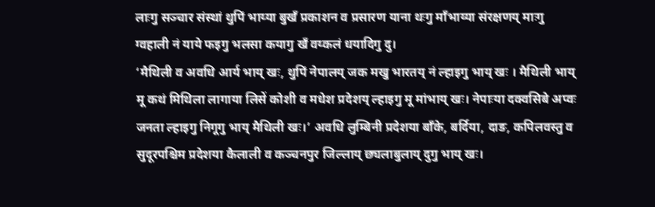लाःगु सञ्चार संस्थां थुपिं भाय्या बुखँ प्रकाशन व प्रसारण याना थःगु माँभाय्या संरक्षणय् माःगु ग्वहाली नं याये फइगु भलसा कयागु खँ वय्कलं धयादिगु दु।
‘मैथिली व अवधि आर्य भाय् खः, थुपिं नेपालय् जक मखु भारतय् नं ल्हाइगु भाय् खः । मैथिली भाय् मू कथं मिथिला लागाया लिसें कोशी व मधेश प्रदेशय् ल्हाइगु मू मांभाय् खः। नेपाःया दक्वसिबे अप्वः जनता ल्हाइगु निगूगु भाय् मैथिली खः।’ अवधि लुम्बिनी प्रदेशया बाँके, बर्दिया, दाङ, कपिलवस्तु व सुदूरपश्चिम प्रदेशया कैलाली व कञ्चनपुर जिल्लाय् छ्यलाबुलाय् दुगु भाय् खः।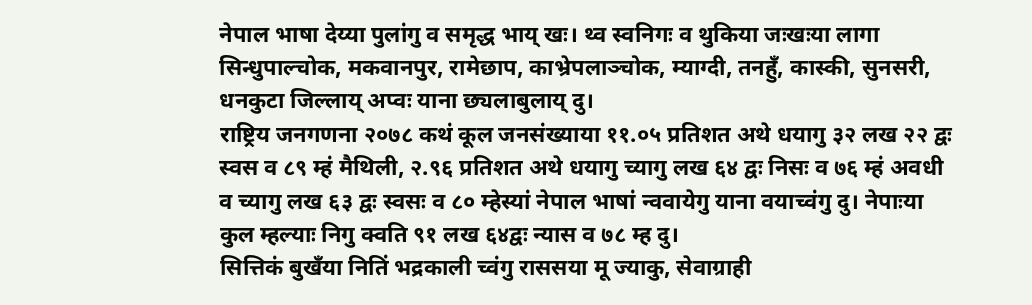नेपाल भाषा देय्या पुलांगु व समृद्ध भाय् खः। थ्व स्वनिगः व थुकिया जःखःया लागा सिन्धुपाल्चोक, मकवानपुर, रामेछाप, काभ्रेपलाञ्चोक, म्याग्दी, तनहुँ, कास्की, सुनसरी, धनकुटा जिल्लाय् अप्वः याना छ्यलाबुलाय् दु।
राष्ट्रिय जनगणना २०७८ कथं कूल जनसंख्याया ११.०५ प्रतिशत अथे धयागु ३२ लख २२ द्वः स्वस व ८९ म्हं मैथिली, २.९६ प्रतिशत अथे धयागु च्यागु लख ६४ द्वः निसः व ७६ म्हं अवधी व च्यागु लख ६३ द्वः स्वसः व ८० म्हेस्यां नेपाल भाषां न्ववायेगु याना वयाच्वंगु दु। नेपाःया कुल म्हल्याः निगु क्वति ९१ लख ६४द्वः न्यास व ७८ म्ह दु।
सित्तिकं बुखँया नितिं भद्रकाली च्वंगु राससया मू ज्याकु, सेवाग्राही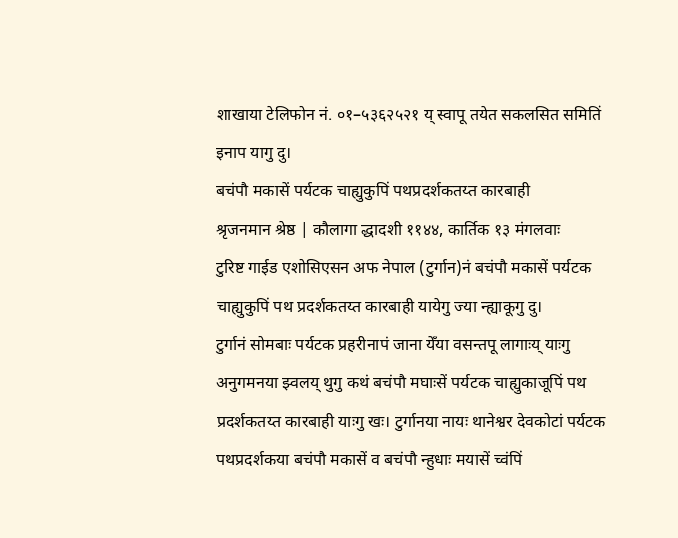शाखाया टेलिफोन नं. ०१–५३६२५२१ य् स्वापू तयेत सकलसित समितिं इनाप यागु दु।
बचंपौ मकासें पर्यटक चाह्युकुपिं पथप्रदर्शकतय्त कारबाही
श्रृजनमान श्रेष्ठ | कौलागा द्धादशी ११४४, कार्तिक १३ मंगलवाः
टुरिष्ट गाईड एशोसिएसन अफ नेपाल (टुर्गान)नं बचंपौ मकासें पर्यटक चाह्युकुपिं पथ प्रदर्शकतय्त कारबाही यायेगु ज्या न्ह्याकूगु दु।
टुर्गानं सोमबाः पर्यटक प्रहरीनापं जाना येँया वसन्तपू लागाःय् याःगु अनुगमनया झ्वलय् थुगु कथं बचंपौ मघाःसें पर्यटक चाह्युकाजूपिं पथ प्रदर्शकतय्त कारबाही याःगु खः। टुर्गानया नायः थानेश्वर देवकोटां पर्यटक पथप्रदर्शकया बचंपौ मकासें व बचंपौ न्हुधाः मयासें च्वंपिं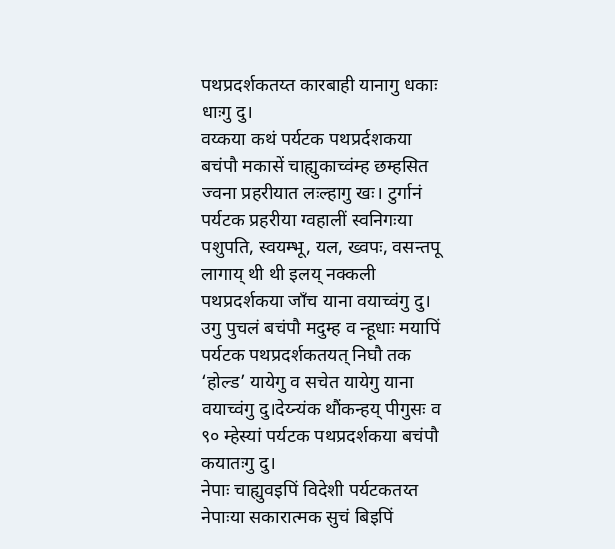पथप्रदर्शकतय्त कारबाही यानागु धकाः धाःगु दु।
वय्कया कथं पर्यटक पथप्रर्दशकया बचंपौ मकासें चाह्युकाच्वंम्ह छम्हसित ज्वना प्रहरीयात लःल्हागु खः। टुर्गानं पर्यटक प्रहरीया ग्वहालीं स्वनिगःया पशुपति, स्वयम्भू, यल, ख्वपः, वसन्तपू लागाय् थी थी इलय् नक्कली पथप्रदर्शकया जाँच याना वयाच्वंगु दु। उगु पुचलं बचंपौ मदुम्ह व न्हूधाः मयापिं पर्यटक पथप्रदर्शकतयत् निघौ तक ‘होल्ड’ यायेगु व सचेत यायेगु याना वयाच्वंगु दु।देय्न्यंक थौंकन्हय् पीगुसः व ९० म्हेस्यां पर्यटक पथप्रदर्शकया बचंपौ कयातःगु दु।
नेपाः चाह्युवइपिं विदेशी पर्यटकतय्त नेपाःया सकारात्मक सुचं बिइपिं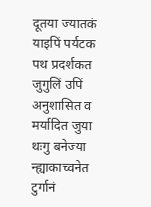दूतया ज्यातकं याइपिं पर्यटक पथ प्रदर्शकत जुगुलिं उपिं अनुशासित व मर्यादित जुया थःगु बनेज्या न्ह्याकाच्वनेत टुर्गानं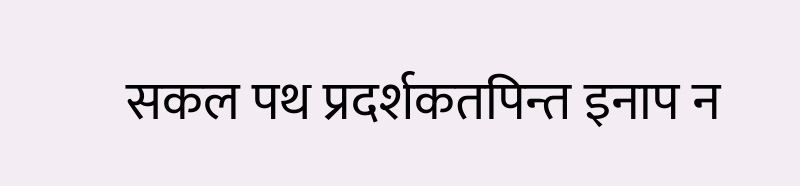सकल पथ प्रदर्शकतपिन्त इनाप न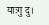याःगु दु।